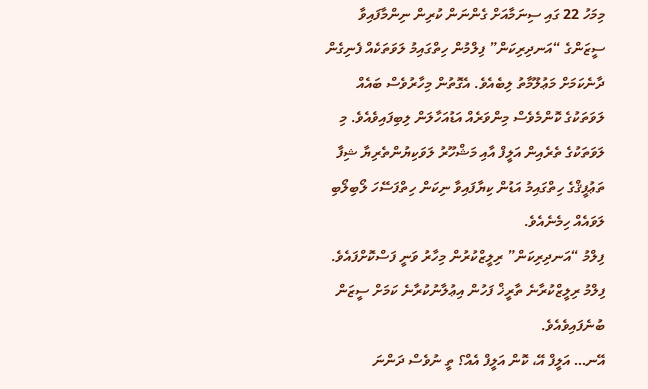މިމަހު 22 ގައި ސިނަމާއަށް ގެންނަން ކުރިން ނިންމާފައިވާ ސީޒަންގެ “އަނދިރިކަން” ފިލްމުން ހިތްގައިމު ލަވަތަކެއް ފެނިގެން ދާނެކަމަށް މަޢުލޫމާތު ލިބެއެވެ. އެގޮތުން މިހާރުވެސް ބައެއް ލަވަތަކުގެ ކޮންމެވެސް މިންވަރެއް އަޑުއަހާލަން ލިބިފައިވެއެވެ. މި ލަވަތަކުގެ ތެރެއިން އަލީފް އާއި މަޝްހޫރު ލަވަކިޔުންތެރިޔާ ޝިފާ ތަޢުފީޤްގެ ހިތްގައިމު އަޑުން ކިޔާފައިވާ ނިކަން ހިތްފަސޭހަ ލޯބިލޯބި ލަވައެއް ހިމެނެއެވެ.
ފިލްމު “އަނދިރިކަން” ރިލީޒްކުރުން މިހާރު ވަނީ ފަސްކޮށްފައެވެ. ފިލްމު ރިލީޒްކުރާނެ ތާރީޚް ފަހުން އިޢުލާނުކުރާނެ ކަމަށް ސީޒަން ބުނެފައިވެއެވެ.
އޭނ… އަލީފް އޭ، ކޮން އަލީފް އެއް؟ ތީ ނުވެސް ދަންނަ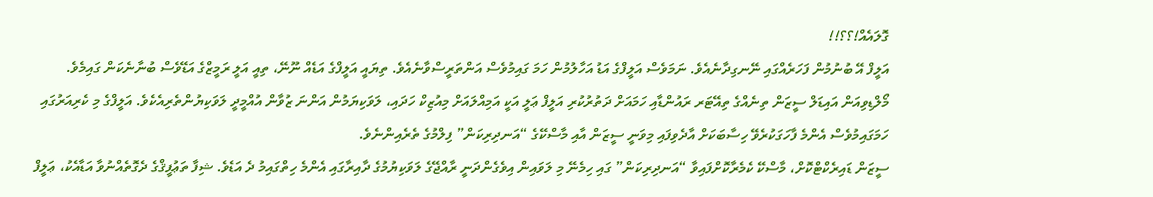ގޮލައެއް!؟؟!!
އަލީފް އޭ ބުނުމުން ފަހަރެއްގައި ނޭނގިދާނެއެވެ. ނަމަވެސް އަލީފްގެ އަޑު އަހާލުމުން ހަމަ ގައިމުވެސް އަންތަރީސްވާނެއެވެ. ތިޔައީ އަލީފްގެ އަޑެއް ނޫނޭ، ތިއީ އަލީ ރަމީޒްގެ އަޑޭވެސް ބުނާނެކަން ގައިމެވެ. މޯލްޑިވިއަން އައިޑަލް ސީޒަން ތިނެއްގެ ތިއޭޓަރ ރައުންޑާއި ހަމައަށް ދަތުރުކުރި އަލީފް ޢަލީ އަކީ އަމިއްލައަށް މިއުޒިކް ހަދައި، ލަވަކިޔަމުން އަންނަ ޒުވާން އުއްމީދީ ލަވަކިޔުންތެރިއެކެވެ. އަލީފްގެ މި ކެރިއަރުގައި ހަމަގައިމުވެސް އެންމެ ފާހަގަކުރެވޭ ހިސާބަކަށް އާދެވިފައި މިވަނީ ސީޒަން އާއި މާސްކޭގެ “އަނދިރިކަން” ފިލްމުގެ ތެރެއިންނެވެ.
ސީޒަން ޑައިރެކްޓްކޮށް، މާސްކޭ ކެމެރާކޮށްފައިވާ “އަނދިރިކަން” ގައި ހިމެނޭ މި ލަވައިން އިވެގެންދަނީ ރާއްޖޭގެ ލަވަކިޔުމުގެ ދާއިރާގައި އެންމެ ހިތްގައިމު ދެ އަޑެވެ. ޝިފާ ތަޢުފީޤްގެ ދެގޮތެއްނުވާ އަޑާއެކު، ޢަލީފް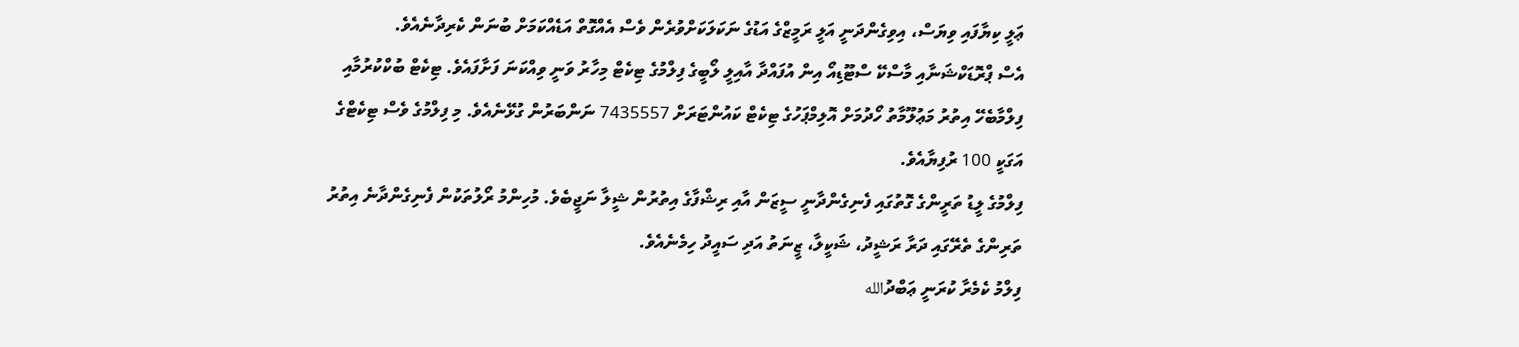ޢަލީ ކިޔާފައި ވިޔަސް، އިވިގެންދަނީ އަލީ ރަމީޒްގެ އަޑުގެ ނަކަލަކަށްވުރެން ވެސް އެއްގޮތް އަޑެއްކަމަށް ބުނަން ކެރިދާނެއެވެ.
އެސް ޕްރޮޑަކްޝަނާއި މާސްކޭ ސްޓޫޑިއޯ އިން އުފައްދާ އާއިލީ ލޯބީގެ ފިލްމުގެ ޓިކެޓް މިހާރު ވަނީ ވިއްކަނަ ފަށާފައެވެ. ޓިކެޓް ބުކްކުރުމާއި ފިލްމާބެހޭ އިތުރު މަޢުލޫމާތު ހޯދުމަށް އޮލިމްޕަހުގެ ޓިކެޓް ކައުންޓަރަށް 7435557 ނަންބަރުން ގުޅޭނެއެވެ. މި ފިލްމުގެ ވެސް ޓިކެޓްގެ އަގަކީ 100 ރުފިޔާއެވެ.
ފިލްމުގެ ލީޑު ތަރީންގެ ގޮތުގައި ފެނިގެންދާނީ ސީޒަން އާއި ރިޝްފާގެ އިތުރުން ޝީލާ ނަޖީބެވެ. މުހިންމު ރޯލުތަކުން ފެނިގެންދާނެ އިތުރު ތަރިންގެ ތެރޭގައި ދަރާ ރަޝީދު، ޝަކީލާ، ޒީނަތު އަދި ސައީދު ހިމެނެއެވެ.
ފިލްމު ކެމެރާ ކުރަނީ ޢަބްދުالله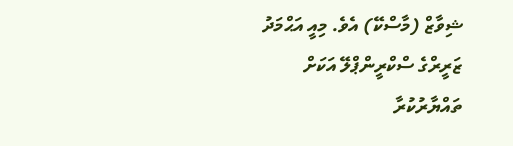ޝިވާޒް (މާސްކޭ) އެވެ. މިއީ އަޙްމަދު ޒަރީރްގެ ސްކްރީންޕްލޭ އަކަށް ތައްޔާރުކުރާ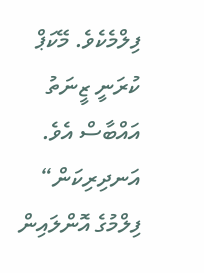ފިލްމެކެވެ. މޭކަޕް ކުރަނީ ޒީނަތު އައްބާސް އެވެ.
އަނދިރިކަން“ ފިލްމުގެ އޮންލައިން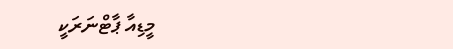މީޑިއާ ޕާޓްނަރަކީ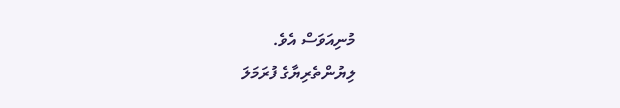މުނިއަވަސް އެވެ.
ލިޔުންތެރިޔާގެ ފުރަމަލަ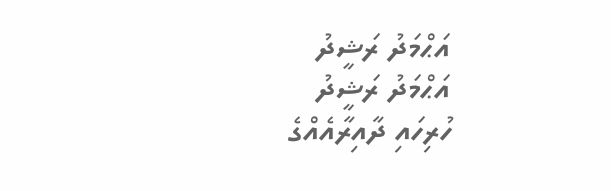އަޙްމަދު ރަޝީދު
އަޙްމަދު ރަޝީދު
ހުރިހައި ދާއިރާއެއްގެ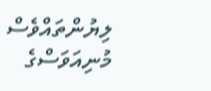ލިޔުންތައްވެސް މުނިއަވަސްގެ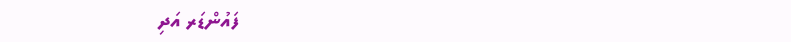ފައުންޑަރ އަދި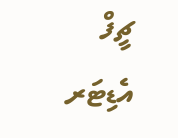ޗީފް އެޑިޓަރ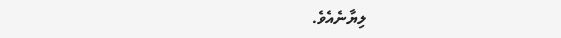ލިޔާނެއެވެ.